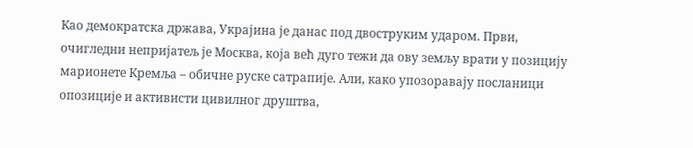Као демократска држава, Украјина је данас под двоструким ударом. Први, очигледни непријатељ је Москва, која већ дуго тежи да ову земљу врати у позицију марионете Кремља – обичне руске сатрапије. Али, како упозоравају посланици опозиције и активисти цивилног друштва,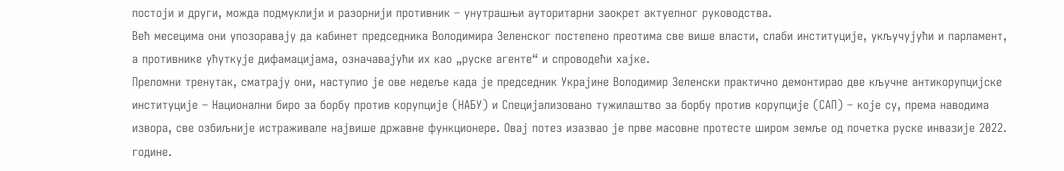постоји и други, можда подмуклији и разорнији противник – унутрашњи ауторитарни заокрет актуелног руководства.
Већ месецима они упозоравају да кабинет председника Володимира Зеленског постепено преотима све више власти, слаби институције, укључујући и парламент, а противнике ућуткује дифамацијама, означавајући их као „руске агенте“ и спроводећи хајке.
Преломни тренутак, сматрају они, наступио је ове недеље када је председник Украјине Володимир Зеленски практично демонтирао две кључне антикорупцијске институције – Национални биро за борбу против корупције (НАБУ) и Специјализовано тужилаштво за борбу против корупције (САП) – које су, према наводима извора, све озбиљније истраживале највише државне функционере. Овај потез изазвао је прве масовне протесте широм земље од почетка руске инвазије 2022. године.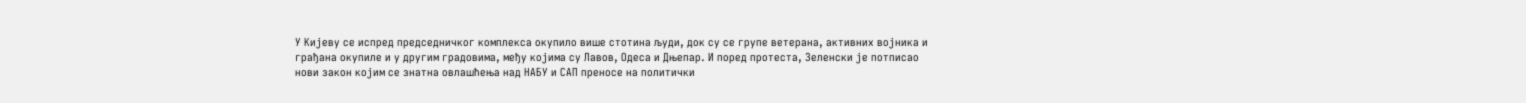У Кијеву се испред председничког комплекса окупило више стотина људи, док су се групе ветерана, активних војника и грађана окупиле и у другим градовима, међу којима су Лавов, Одеса и Дњепар. И поред протеста, Зеленски је потписао нови закон којим се знатна овлашћења над НАБУ и САП преносе на политички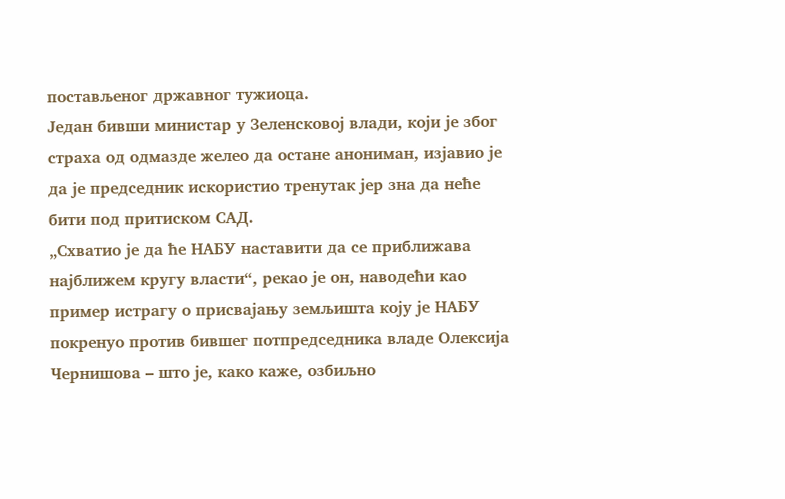постављеног државног тужиоца.
Један бивши министар у Зеленсковој влади, који је због страха од одмазде желео да остане анониман, изјавио је да је председник искористио тренутак јер зна да неће бити под притиском САД.
„Схватио је да ће НАБУ наставити да се приближава најближем кругу власти“, рекао је он, наводећи као пример истрагу о присвајању земљишта коју је НАБУ покренуо против бившег потпредседника владе Олексија Чернишова – што је, како каже, озбиљно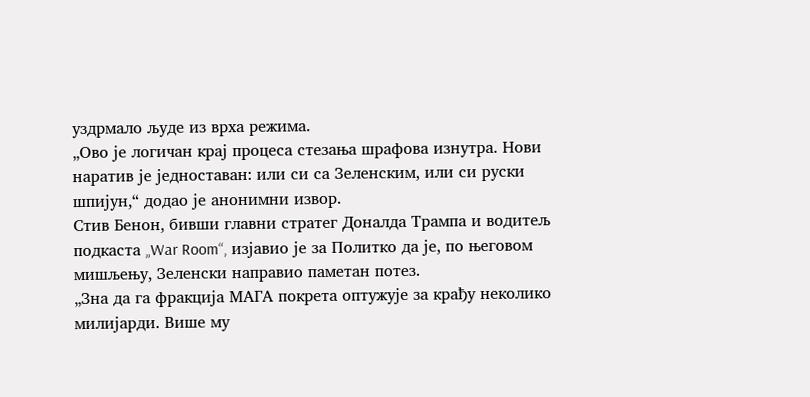уздрмало људе из врха режима.
„Ово је логичан крај процеса стезања шрафова изнутра. Нови наратив је једноставан: или си са Зеленским, или си руски шпијун,“ додао је анонимни извор.
Стив Бенон, бивши главни стратег Доналда Трампа и водитељ подкаста „War Room“, изјавио је за Политко да је, по његовом мишљењу, Зеленски направио паметан потез.
„Зна да га фракција МАГА покрета оптужује за крађу неколико милијарди. Више му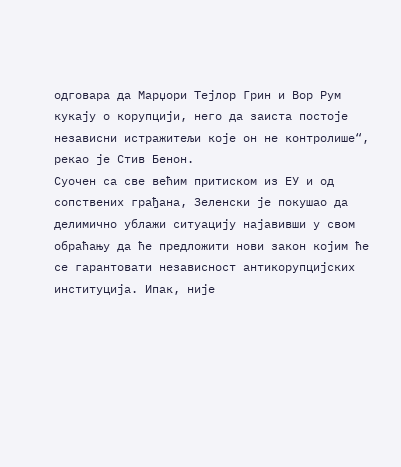одговара да Марџори Тејлор Грин и Вор Рум кукају о корупцији, него да заиста постоје независни истражитељи које он не контролише“, рекао је Стив Бенон.
Суочен са све већим притиском из ЕУ и од сопствених грађана, Зеленски је покушао да делимично ублажи ситуацију најавивши у свом обраћању да ће предложити нови закон којим ће се гарантовати независност антикорупцијских институција. Ипак, није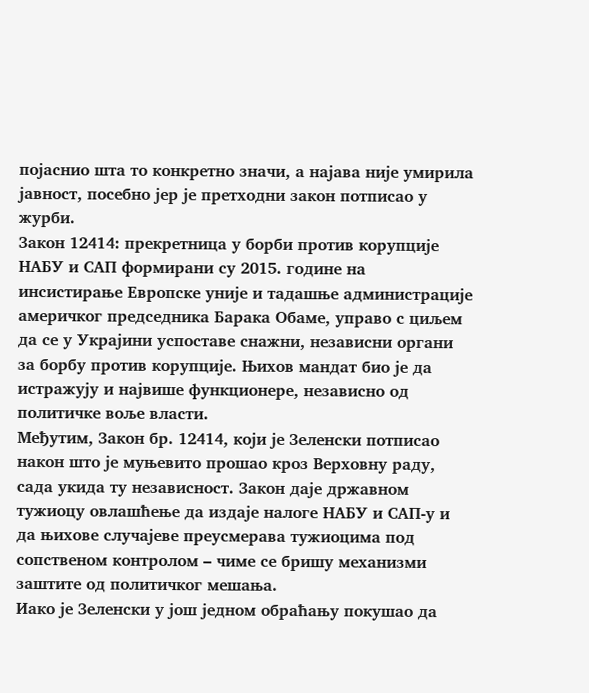појаснио шта то конкретно значи, а најава није умирила јавност, посебно јер је претходни закон потписао у журби.
Закон 12414: прекретница у борби против корупције
НАБУ и САП формирани су 2015. године на инсистирање Европске уније и тадашње администрације америчког председника Барака Обаме, управо с циљем да се у Украјини успоставе снажни, независни органи за борбу против корупције. Њихов мандат био је да истражују и највише функционере, независно од политичке воље власти.
Међутим, Закон бр. 12414, који је Зеленски потписао након што је муњевито прошао кроз Верховну раду, сада укида ту независност. Закон даје државном тужиоцу овлашћење да издаје налоге НАБУ и САП-у и да њихове случајеве преусмерава тужиоцима под сопственом контролом – чиме се бришу механизми заштите од политичког мешања.
Иако је Зеленски у још једном обраћању покушао да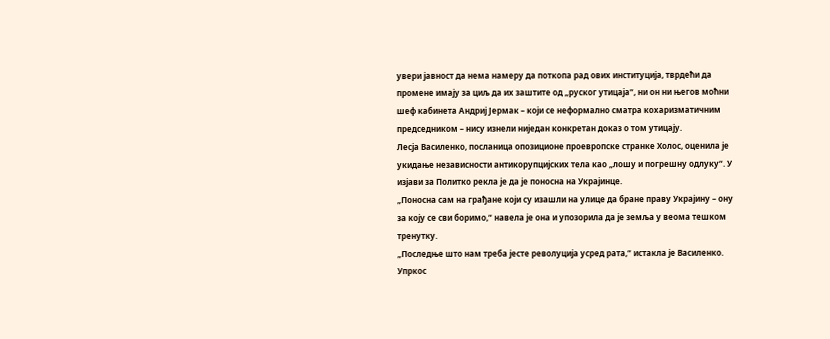увери јавност да нема намеру да поткопа рад ових институција, тврдећи да промене имају за циљ да их заштите од „руског утицаја“, ни он ни његов моћни шеф кабинета Андриј Јермак – који се неформално сматра кохаризматичним председником – нису изнели ниједан конкретан доказ о том утицају.
Лесја Василенко, посланица опозиционе проевропске странке Холос, оценила је укидање независности антикорупцијских тела као „лошу и погрешну одлуку“. У изјави за Политко рекла је да је поносна на Украјинце.
„Поносна сам на грађане који су изашли на улице да бране праву Украјину – ону за коју се сви боримо,“ навела је она и упозорила да је земља у веома тешком тренутку.
„Последње што нам треба јесте револуција усред рата,“ истакла је Василенко.
Упркос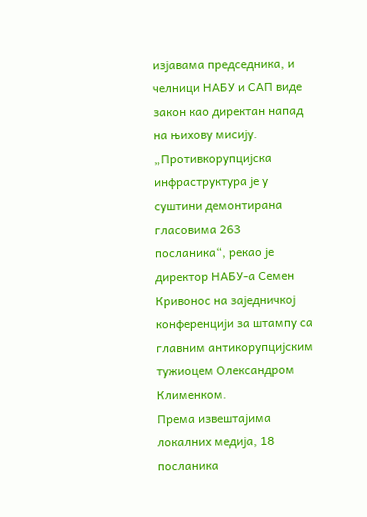изјавама председника, и челници НАБУ и САП виде закон као директан напад на њихову мисију.
„Противкорупцијска инфраструктура је у суштини демонтирана гласовима 263 посланика“, рекао је директор НАБУ-а Семен Кривонос на заједничкој конференцији за штампу са главним антикорупцијским тужиоцем Олександром Клименком.
Према извештајима локалних медија, 18 посланика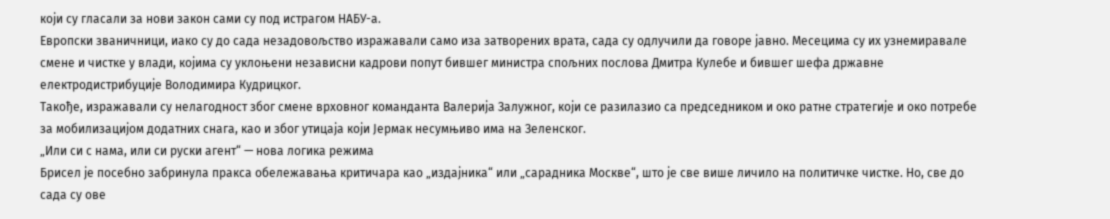који су гласали за нови закон сами су под истрагом НАБУ-а.
Европски званичници, иако су до сада незадовољство изражавали само иза затворених врата, сада су одлучили да говоре јавно. Месецима су их узнемиравале смене и чистке у влади, којима су уклоњени независни кадрови попут бившег министра спољних послова Дмитра Кулебе и бившег шефа државне електродистрибуције Володимира Кудрицког.
Такође, изражавали су нелагодност због смене врховног команданта Валерија Залужног, који се разилазио са председником и око ратне стратегије и око потребе за мобилизацијом додатних снага, као и због утицаја који Јермак несумњиво има на Зеленског.
„Или си с нама, или си руски агент“ — нова логика режима
Брисел је посебно забринула пракса обележавања критичара као „издајника“ или „сарадника Москве“, што је све више личило на политичке чистке. Но, све до сада су ове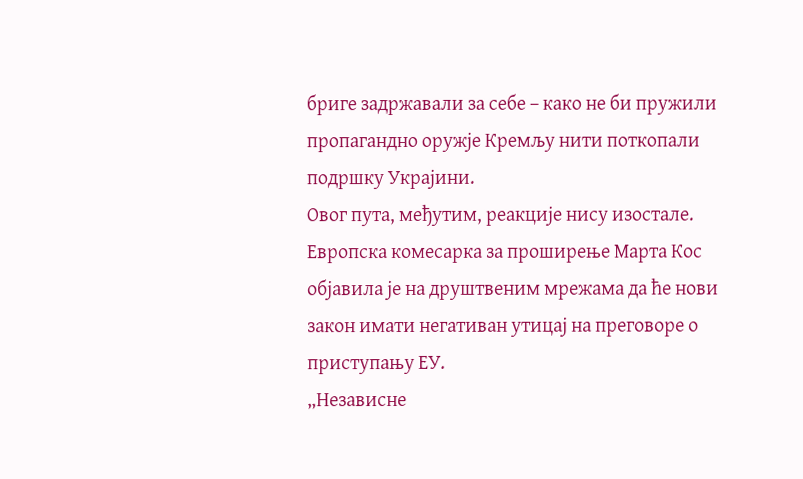бриге задржавали за себе – како не би пружили пропагандно оружје Кремљу нити поткопали подршку Украјини.
Овог пута, међутим, реакције нису изостале. Европска комесарка за проширење Марта Кос објавила је на друштвеним мрежама да ће нови закон имати негативан утицај на преговоре о приступању ЕУ.
„Независне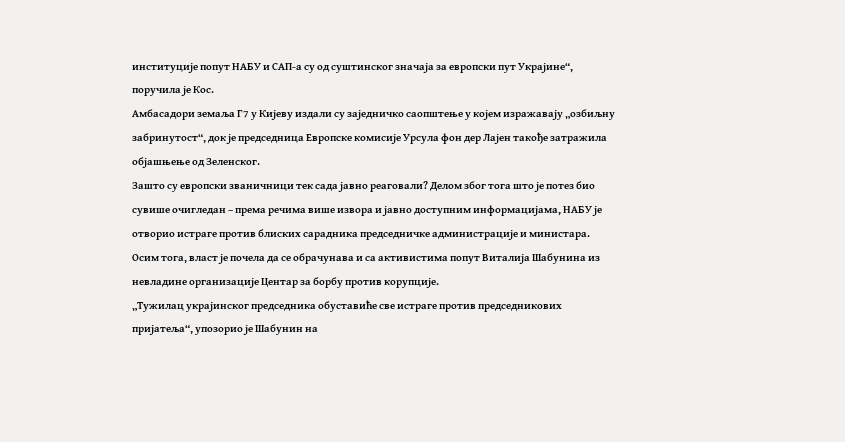институције попут НАБУ и САП-а су од суштинског значаја за европски пут Украјине“, поручила је Кос.
Амбасадори земаља Г7 у Кијеву издали су заједничко саопштење у којем изражавају „озбиљну забринутост“, док је председница Европске комисије Урсула фон дер Лајен такође затражила објашњење од Зеленског.
Зашто су европски званичници тек сада јавно реаговали? Делом због тога што је потез био сувише очигледан – према речима више извора и јавно доступним информацијама, НАБУ је отворио истраге против блиских сарадника председничке администрације и министара. Осим тога, власт је почела да се обрачунава и са активистима попут Виталија Шабунина из невладине организације Центар за борбу против корупције.
„Тужилац украјинског председника обуставиће све истраге против председникових пријатеља“, упозорио је Шабунин на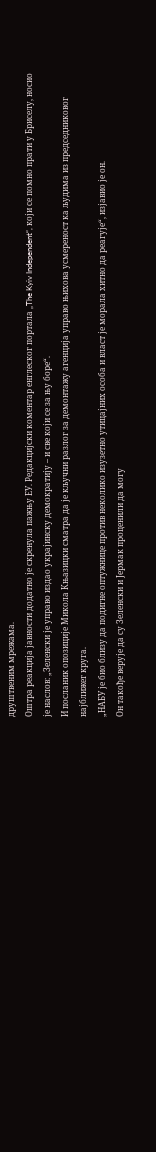друштвеним мрежама.
Оштра реакција јавности додатно је скренула пажњу ЕУ. Редакцијски коментар енглеског портала „The Kyiv Independent“, који се помно прати у Бриселу, носио је наслов: „Зеленски је управо издао украјинску демократију – и све који се за њу боре“.
И посланик опозиције Микола Књазицки сматра да је кључни разлог за демонтажу агенција управо њихова усмереност ка људима из председниковог најближег круга.
„НАБУ је био близу да подигне оптужнице против неколико изузетно утицајних особа и власт је морала хитно да реагује“, изјавио је он.
Он такође верује да су Зеленски и Јермак проценили да могу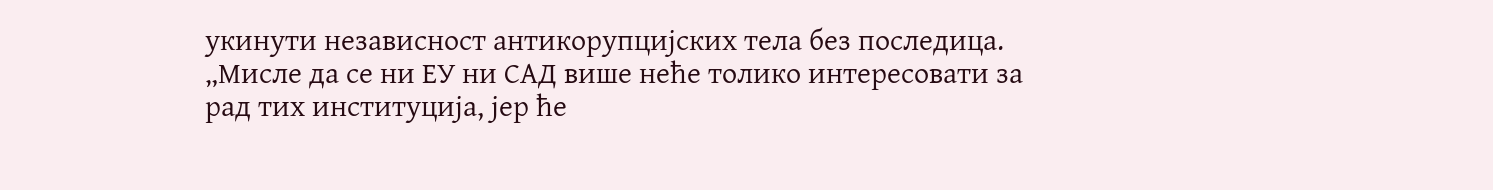укинути независност антикорупцијских тела без последица.
„Мисле да се ни ЕУ ни САД више неће толико интересовати за рад тих институција, јер ће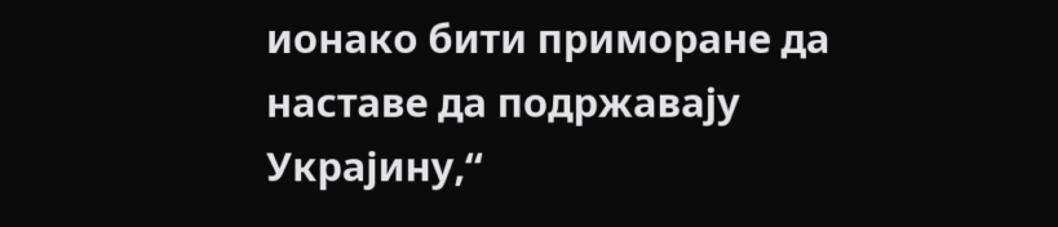ионако бити приморане да наставе да подржавају Украјину,“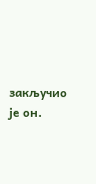закључио је он.